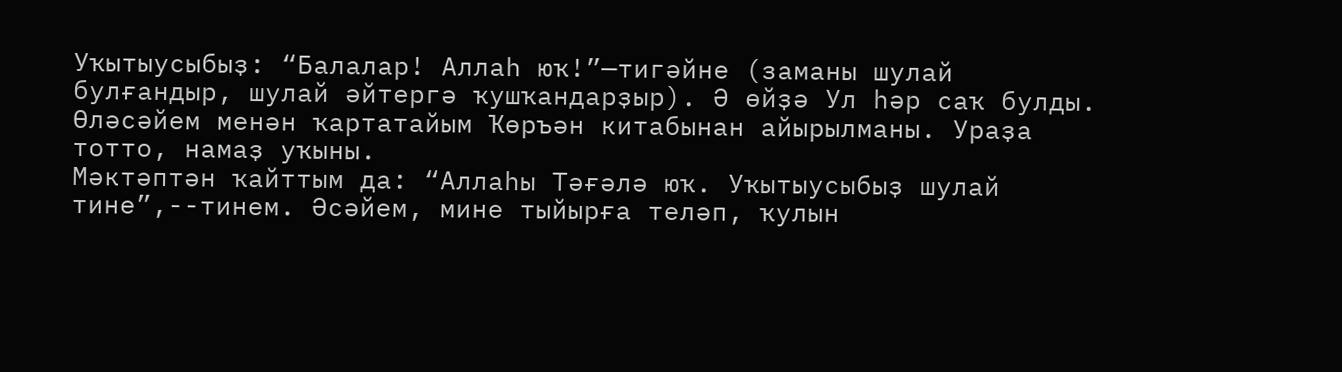Уҡытыусыбыҙ: “Балалар! Аллаһ юҡ!”—тигәйне (заманы шулай булғандыр, шулай әйтергә ҡушҡандарҙыр). Ә өйҙә Ул һәр саҡ булды. Өләсәйем менән ҡартатайым Ҡөръән китабынан айырылманы. Ураҙа тотто, намаҙ уҡыны.
Мәктәптән ҡайттым да: “Аллаһы Тәғәлә юҡ. Уҡытыусыбыҙ шулай тине”,--тинем. Әсәйем, мине тыйырға теләп, ҡулын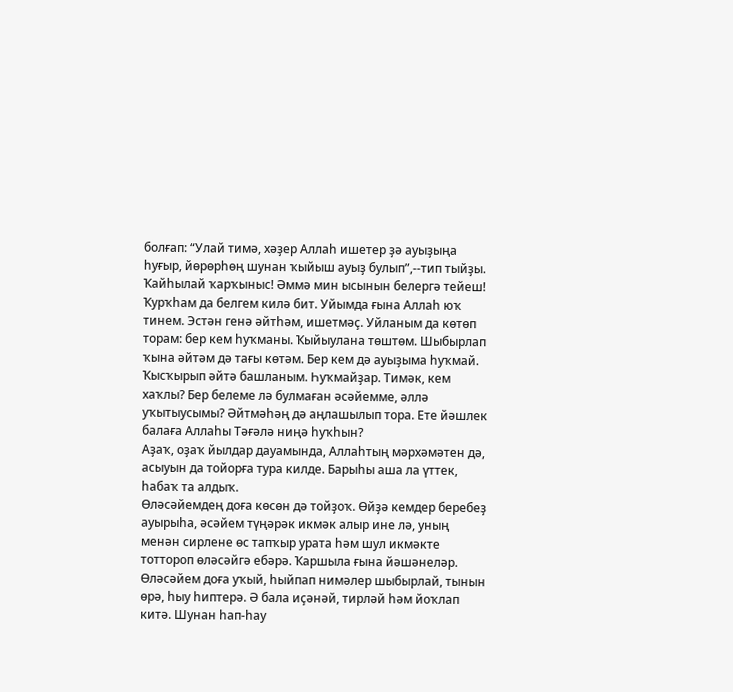болғап: “Улай тимә, хәҙер Аллаһ ишетер ҙә ауыҙыңа һуғыр, йөрөрһөң шунан ҡыйыш ауыҙ булып”,--тип тыйҙы.
Ҡайһылай ҡарҡыныс! Әммә мин ысынын белергә тейеш! Ҡурҡһам да белгем килә бит. Уйымда ғына Аллаһ юҡ тинем. Эстән генә әйтһәм, ишетмәҫ. Уйланым да көтөп торам: бер кем һуҡманы. Ҡыйыулана төштөм. Шыбырлап ҡына әйтәм дә тағы көтәм. Бер кем дә ауыҙыма һуҡмай. Ҡысҡырып әйтә башланым. Һуҡмайҙар. Тимәк, кем хаҡлы? Бер белеме лә булмаған әсәйемме, әллә уҡытыусымы? Әйтмәһәң дә аңлашылып тора. Ете йәшлек балаға Аллаһы Тәғәлә ниңә һуҡһын?
Аҙаҡ, оҙаҡ йылдар дауамында, Аллаһтың мәрхәмәтен дә, асыуын да тойорға тура килде. Барыһы аша ла үттек, һабаҡ та алдыҡ.
Өләсәйемдең доға көсөн дә тойҙоҡ. Өйҙә кемдер беребеҙ ауырыһа, әсәйем түңәрәк икмәк алыр ине лә, уның менән сирлене өс тапҡыр урата һәм шул икмәкте тоттороп өләсәйгә ебәрә. Ҡаршыла ғына йәшәнеләр. Өләсәйем доға уҡый, һыйпап нимәлер шыбырлай, тынын өрә, һыу һиптерә. Ә бала иҫәнәй, тирләй һәм йоҡлап китә. Шунан һап-һау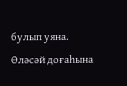булып уяна.
Өләсәй доғаһына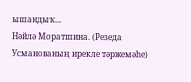ышандыҡ...
Нәйлә Моратшина. (Резеда Усманованың ирекле тәржемәһе)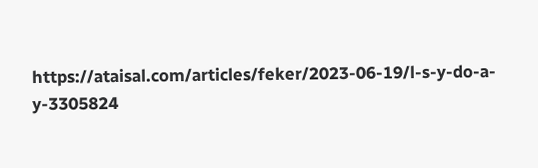https://ataisal.com/articles/feker/2023-06-19/l-s-y-do-a-y-3305824